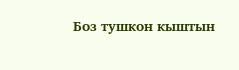Боз тушкон кыштын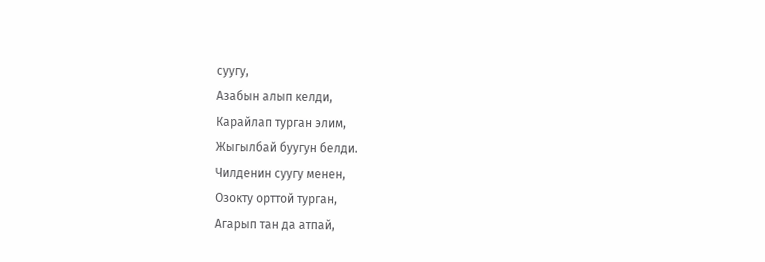суугу,
Азабын алып келди,
Карайлап турган элим,
Жыгылбай буугун белди.
Чилденин суугу менен,
Озокту орттой турган,
Агарып тан да атпай,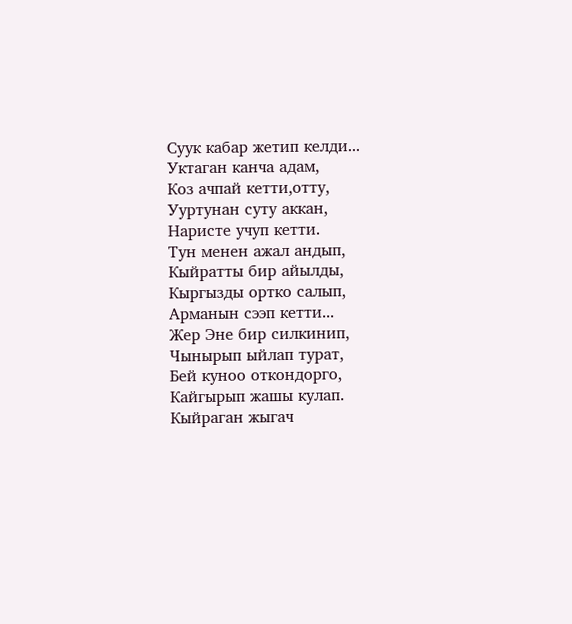Суук кабар жетип келди...
Уктаган канча адам,
Коз ачпай кетти,отту,
Ууртунан суту аккан,
Наристе учуп кетти.
Тун менен ажал андып,
Кыйратты бир айылды,
Кыргызды ортко салып,
Арманын сээп кетти...
Жер Эне бир силкинип,
Чынырып ыйлап турат,
Бей куноо откондорго,
Кайгырып жашы кулап.
Кыйраган жыгач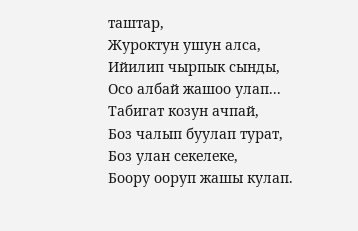таштар,
Журоктун ушун алса,
Ийилип чырпык сынды,
Осо албай жашоо улап...
Табигат козун ачпай,
Боз чалып буулап турат,
Боз улан секелеке,
Боору ооруп жашы кулап.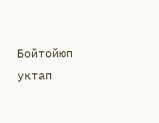Бойтойюп уктап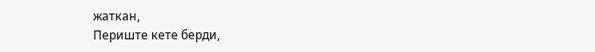жаткан,
Периште кете берди,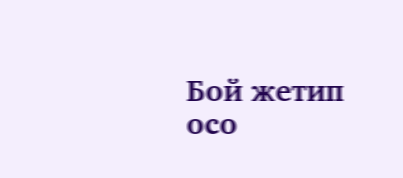Бой жетип осо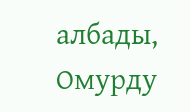албады,
Омурду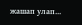жашап улап...